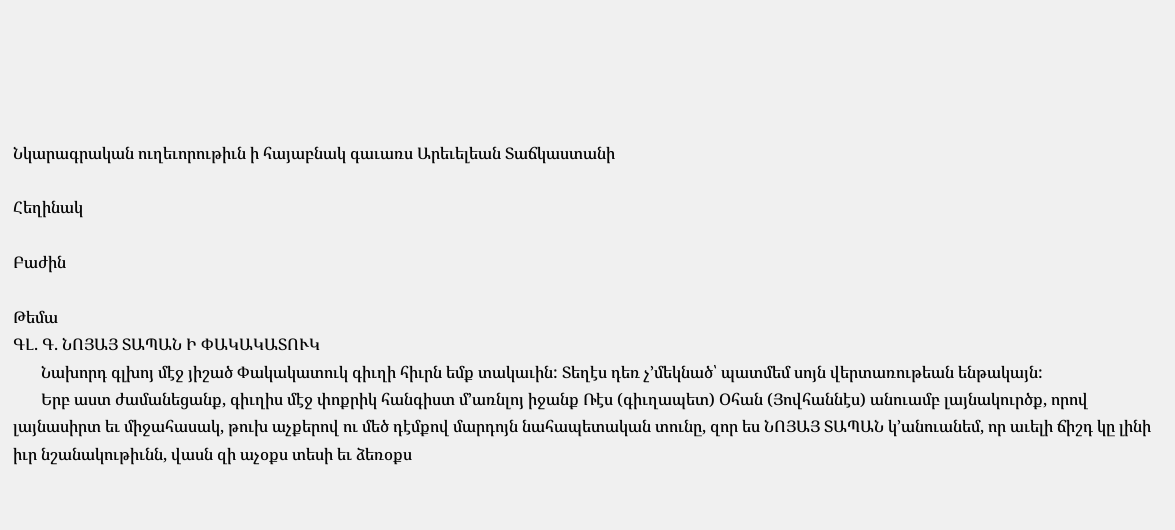Նկարագրական ուղեւորութիւն ի հայաբնակ գաւառս Արեւելեան Տաճկաստանի

Հեղինակ

Բաժին

Թեմա
ԳԼ. Գ. ՆՈՅԱՅ ՏԱՊԱՆ Ի ՓԱԿԱԿԱՏՈՒԿ
       Նախորդ գլխոյ մէջ յիշած Փակակատուկ գիւղի հիւրն եմք տակաւին: Տեղէս դեռ չ’մեկնած՝ պատմեմ սոյն վերտառութեան ենթակայն:
       Երբ աստ ժամանեցանք, գիւղիս մէջ փոքրիկ հանգիստ մ’առնլոյ իջանք Ռէս (գիւղապետ) Օհան (Յովհաննէս) անուամբ լայնակուրծք, որով լայնասիրտ եւ միջահասակ, թուխ աչքերով ու մեծ դէմքով մարդոյն նահապետական տունը, զոր ես ՆՈՅԱՅ ՏԱՊԱՆ կ’անուանեմ, որ աւելի ճիշդ կը լինի իւր նշանակութիւնն, վասն զի աչօքս տեսի եւ ձեռօքս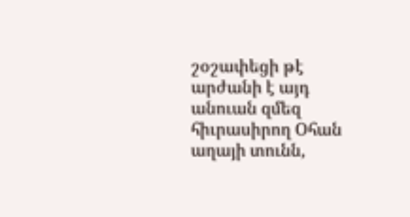շօշափեցի թէ արժանի է այդ անուան զմեզ հիւրասիրող Օհան աղայի տունն,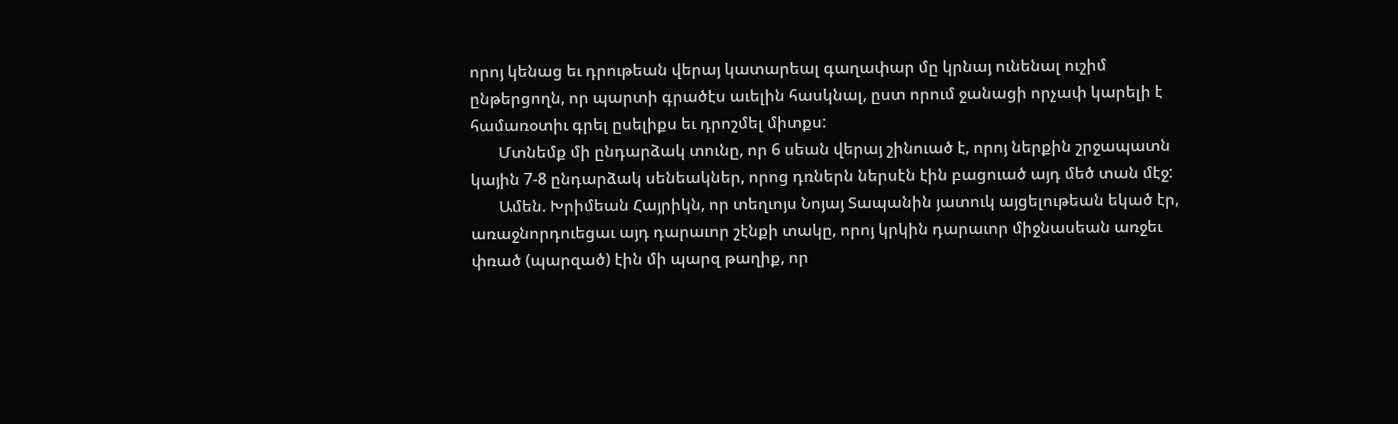որոյ կենաց եւ դրութեան վերայ կատարեալ գաղափար մը կրնայ ունենալ ուշիմ ընթերցողն, որ պարտի գրածէս աւելին հասկնալ, ըստ որում ջանացի որչափ կարելի է համառօտիւ գրել ըսելիքս եւ դրոշմել միտքս:
       Մտնեմք մի ընդարձակ տունը, որ 6 սեան վերայ շինուած է, որոյ ներքին շրջապատն կային 7-8 ընդարձակ սենեակներ, որոց դռներն ներսէն էին բացուած այդ մեծ տան մէջ:
       Ամեն. Խրիմեան Հայրիկն, որ տեղւոյս Նոյայ Տապանին յատուկ այցելութեան եկած էր, առաջնորդուեցաւ այդ դարաւոր շէնքի տակը, որոյ կրկին դարաւոր միջնասեան առջեւ փռած (պարզած) էին մի պարզ թաղիք, որ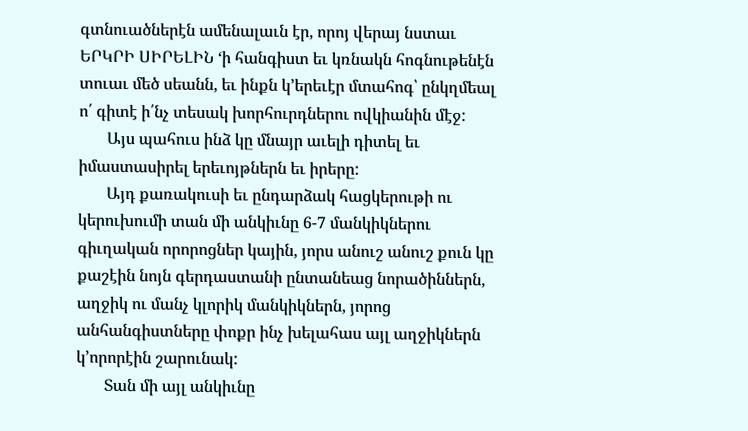գտնուածներէն ամենալաւն էր, որոյ վերայ նստաւ ԵՐԿՐԻ ՍԻՐԵԼԻՆ ‘ի հանգիստ եւ կռնակն հոգնութենէն տուաւ մեծ սեանն, եւ ինքն կ’երեւէր մտահոգ՝ ընկղմեալ ո՛ գիտէ ի՛նչ տեսակ խորհուրդներու ովկիանին մէջ:
       Այս պահուս ինձ կը մնայր աւելի դիտել եւ իմաստասիրել երեւոյթներն եւ իրերը:
       Այդ քառակուսի եւ ընդարձակ հացկերութի ու կերուխումի տան մի անկիւնը 6-7 մանկիկներու գիւղական որորոցներ կային, յորս անուշ անուշ քուն կը քաշէին նոյն գերդաստանի ընտանեաց նորածիններն, աղջիկ ու մանչ կլորիկ մանկիկներն, յորոց անհանգիստները փոքր ինչ խելահաս այլ աղջիկներն կ’որորէին շարունակ:
       Տան մի այլ անկիւնը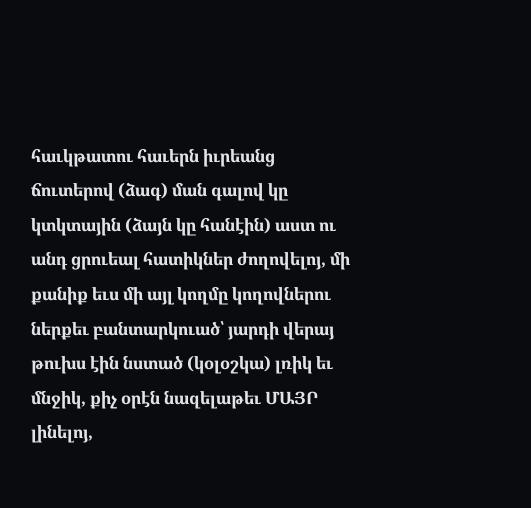հաւկթատու հաւերն իւրեանց ճուտերով (ձագ) ման գալով կը կտկտային (ձայն կը հանէին) աստ ու անդ ցրուեալ հատիկներ ժողովելոյ, մի քանիք եւս մի այլ կողմը կողովներու ներքեւ բանտարկուած՝ յարդի վերայ թուխս էին նստած (կօլօշկա) լռիկ եւ մնջիկ, քիչ օրէն նազելաթեւ ՄԱՅՐ լինելոյ,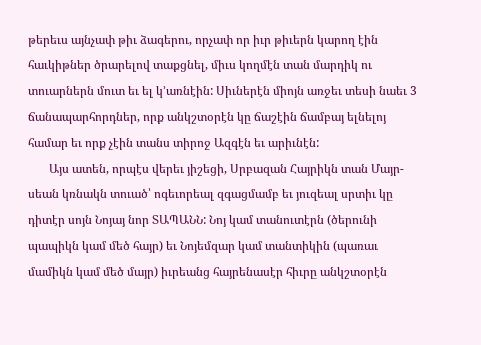թերեւս այնչափ թիւ ձագերու, որչափ որ իւր թիւերն կարող էին հաւկիթներ ծրարելով տաքցնել, միւս կողմէն տան մարդիկ ու տուարներն մուտ եւ ել կ’առնէին: Սիւներէն միոյն առջեւ տեսի նաեւ 3 ճանապարհորդներ, որք անկշտօրէն կը ճաշէին ճամբայ ելնելոյ համար եւ որք չէին տանս տիրոջ Ազգէն եւ արիւնէն:
       Այս ատեն, որպէս վերեւ յիշեցի, Սրբազան Հայրիկն տան Մայր-սեան կռնակն տուած՝ ոգեւորեալ զգացմամբ եւ յուզեալ սրտիւ կը դիտէր սոյն Նոյայ նոր ՏԱՊԱՆՆ: Նոյ կամ տանուտէրն (ծերունի պապիկն կամ մեծ հայր) եւ Նոյեմզար կամ տանտիկին (պառաւ մամիկն կամ մեծ մայր) իւրեանց հայրենասէր հիւրը անկշտօրէն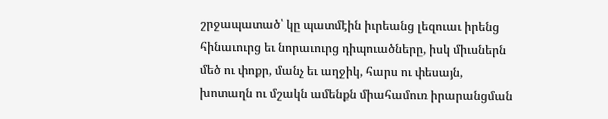շրջապատած՝ կը պատմէին իւրեանց լեզուաւ իրենց հինաւուրց եւ նորաւուրց դիպուածները, իսկ միւսներն մեծ ու փոքր, մանչ եւ աղջիկ, հարս ու փեսայն, խոտաղն ու մշակն ամենքն միահամուռ իրարանցման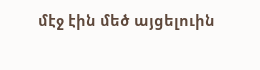մէջ էին մեծ այցելուին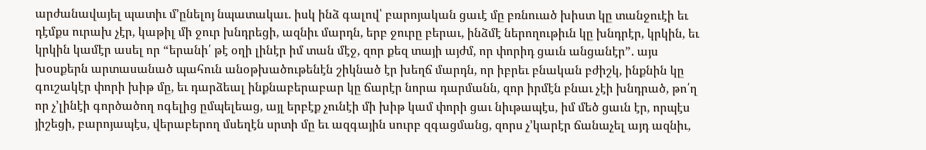արժանավայել պատիւ մ’ընելոյ նպատակաւ. իսկ ինձ գալով՝ բարոյական ցաւէ մը բռնուած խիստ կը տանջուէի եւ դէմքս ուրախ չէր, կաթիլ մի ջուր խնդրեցի, ազնիւ մարդն, երբ ջուրը բերաւ, ինձմէ ներողութիւն կը խնդրէր, կրկին, եւ կրկին կամէր ասել որ “երանի՛ թէ օղի լինէր իմ տան մէջ, զոր քեզ տայի այժմ, որ փորիդ ցաւն անցանէր”. այս խօսքերն արտասանած պահուն անօթխածութենէն շիկնած էր խեղճ մարդն, որ իբրեւ բնական բժիշկ, ինքնին կը գուշակէր փորի խիթ մը, եւ դարձեալ ինքնաբերաբար կը ճարէր նորա դարմանն, զոր իրմէն բնաւ չէի խնդրած, թո՛ղ որ չ’լինէի գործածող ոգելից ըմպելեաց, այլ երբէք չունէի մի խիթ կամ փորի ցաւ նիւթապէս, իմ մեծ ցաւն էր, որպէս յիշեցի, բարոյապէս, վերաբերող մսեղէն սրտի մը եւ ազգային սուրբ զգացմանց, զորս չ’կարէր ճանաչել այդ ազնիւ,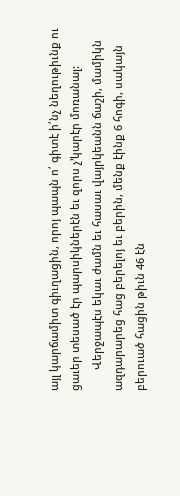այլ կարճամիտ գիւղացին, որոյ պապն ո՛ գիտէ ի՛նչ նեղութիւնք ու ցաւեր տեսած էր պարսիկներէն եւ զորս չ’կարէր մոռանալ:
       Վերջապէս եկաւ ժամն եւ հասաւ վայրկեանն ճաշի, մամիկն ազդարարեց հաց բերելոյ եւ բերին, մենք էինք 6 հոգի, սակայն բերուած հացին թիւն 46 էն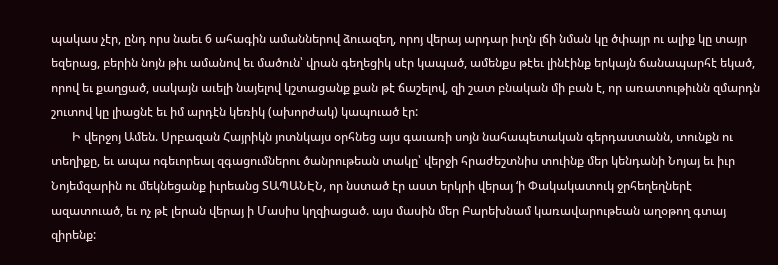պակաս չէր, ընդ որս նաեւ 6 ահագին ամաններով ձուազեղ, որոյ վերայ արդար իւղն լճի նման կը ծփայր ու ալիք կը տայր եզերաց, բերին նոյն թիւ ամանով եւ մածուն՝ վրան գեղեցիկ սէր կապած, ամենքս թէեւ լինէինք երկայն ճանապարհէ եկած, որով եւ քաղցած, սակայն աւելի նայելով կշտացանք քան թէ ճաշելով, զի շատ բնական մի բան է, որ առատութիւնն զմարդն շուտով կը լիացնէ եւ իմ արդէն կեռիկ (ախորժակ) կապուած էր:
       Ի վերջոյ Ամեն. Սրբազան Հայրիկն յոտնկայս օրհնեց այս գաւառի սոյն նահապետական գերդաստանն, տունքն ու տեղիքը, եւ ապա ոգեւորեալ զգացումներու ծանրութեան տակը՝ վերջի հրաժեշտնիս տուինք մեր կենդանի Նոյայ եւ իւր Նոյեմզարին ու մեկնեցանք իւրեանց ՏԱՊԱՆԷՆ, որ նստած էր աստ երկրի վերայ ‘ի Փակակատուկ ջրհեղեղներէ ազատուած, եւ ոչ թէ լերան վերայ ի Մասիս կղզիացած. այս մասին մեր Բարեխնամ կառավարութեան աղօթող գտայ զիրենք: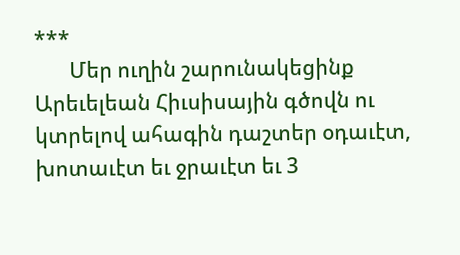***
       Մեր ուղին շարունակեցինք Արեւելեան Հիւսիսային գծովն ու կտրելով ահագին դաշտեր օդաւէտ, խոտաւէտ եւ ջրաւէտ եւ 3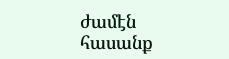ժամէն հասանք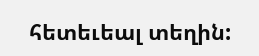հետեւեալ տեղին: